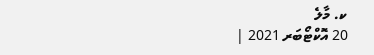ކ. މާލެ
20 އޮކްޓޯބަރ 2021 |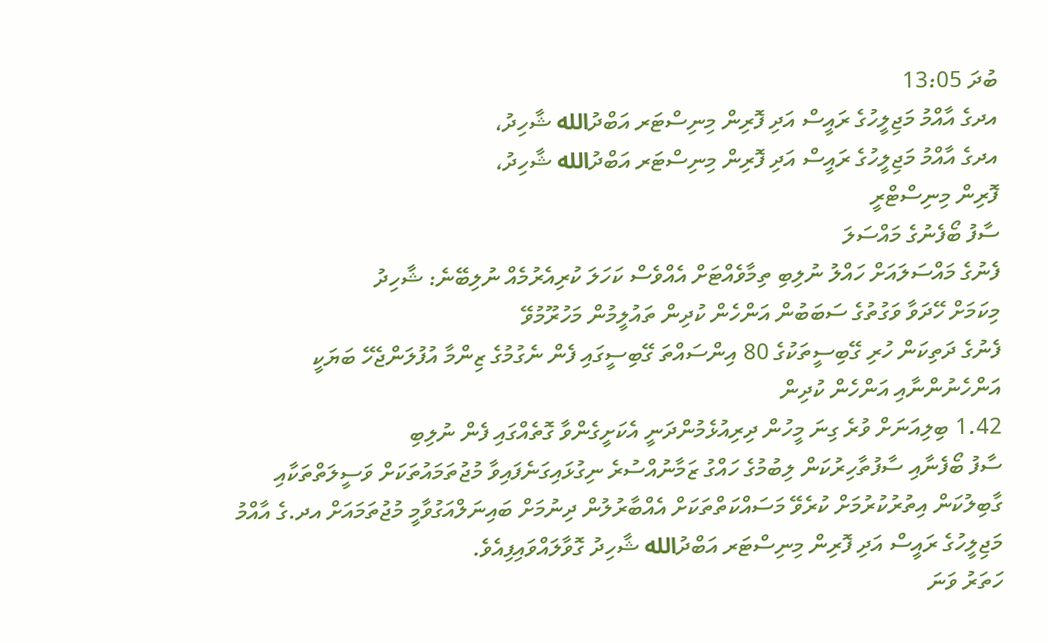ބުދަ 13:05
އދގެ އާއްމު މަޖިލީހުގެ ރައީސް އަދި ފޮރިން މިނިސްޓަރ އަބްދުالله ޝާހިދު،
އދގެ އާއްމު މަޖިލީހުގެ ރައީސް އަދި ފޮރިން މިނިސްޓަރ އަބްދުالله ޝާހިދު،
ފޮރިން މިނިސްޓްރީ
ސާފު ބޯފެނުގެ މައްސަލަ
ފެނުގެ މައްސަލައަށް ހައްލު ނުލިބި ތިމާވެއްޓަށް އެއްވެސް ކަހަލަ ކުރިއެރުމެއް ނުލިބޭނެ: ޝާހިދު
މިކަމަށް ހޭދަވާ ވަގުތުގެ ސަބަބުން އަންހެން ކުދިން ތައުލީމުން މަހުރޫމުވޭ
ފެނުގެ ދަތިކަން ހުރި ގޭބިސީތަކުގެ 80 އިންސައްތަ ގޭބިސީގައި ފެން ނެގުމުގެ ޒިންމާ އުފުލަންޖެހޭ ބަޔަކީ އަންހެނުންނާއި އަންހެން ކުދިން
1.42 ބިލިއަނަށް ވުރެ ގިނަ މީހުން ދިރިއުޅެމުންދަނީ އެކަށީގެންވާ ގޮތެއްގައި ފެން ނުލިބި
ސާފު ބޯފެނާއި ސާފުތާހިރުކަން ލިބުމުގެ ހައްގު ޒަމާނުއްސުރެ ނިގުޅައިގަނެފައިވާ މުޖުތަމައުތަކަށް ވަސީލަތްތަކާއި ގާބިލުކަން އިތުރުކުރުމަށް ކުރެވޭ މަސައްކަތްތަކަށް އެއްބާރުލުން ދިނުމަށް ބައިނަލްއަގުވާމީ މުޖުތަމައަށް އދ.ގެ އާއްމު މަޖިލީހުގެ ރައީސް އަދި ފޮރިން މިނިސްޓަރ އަބްދުالله ޝާހިދު ގޮވާލައްވައިފިއެވެ.
ހަތަރު ވަނަ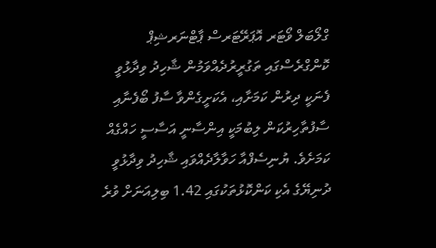ގްލޯބަލް ވޯޓަރ އޮޕަރޭޓަރސް ޕާޓްނަރޝިޕް ކޮންގްރެސްގައި ތަގުރީރުދެއްވަމުން ޝާހިދު ވިދާޅުވީ ފެނަކީ ދިރުން ކަމަށާއި، އެކަށީގެންވާ ސާފު ބޯފެނާއި ސާފުތާހިރުކަން ލިބުމަކީ އިންސާނީ އަސާސީ ހައްގެއް ކަމަށެވެ. ޔުނިސެފްއާ ހަވާލާދެއްވައި ޝާހިދު ވިދާޅުވީ ދުނިޔޭގެ އެކި ކަންކޮޅުތަކުގައި 1.42 ބިލިއަނަށް ވުރެ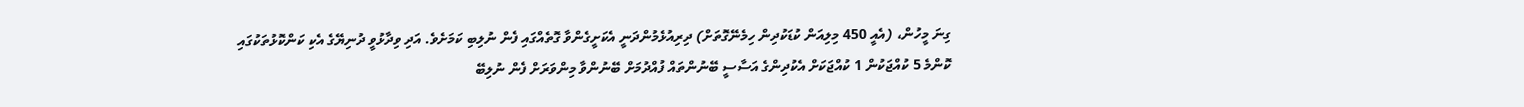ގިނަ މީހުން، (އެއީ 450 މިލިއަން ކުޑަކުދިން ހިމެނޭގޮތަށް) ދިރިއުޅެމުންދަނީ އެކަށީގެންވާ ގޮތެއްގައި ފެން ނުލިބި ކަމަށެވެ. އަދި ވިދާޅުވީ ދުނިޔޭގެ އެކި ކަންކޮޅުތަކުގައި ކޮންމެ 5 ކުއްޖަކުން 1 ކުއްޖަކަށް އެކުދިންގެ އަސާސީ ބޭނުންތައް ފުއްދުމަށް ބޭނުންވާ މިންވަރަށް ފެން ނުލިބޭ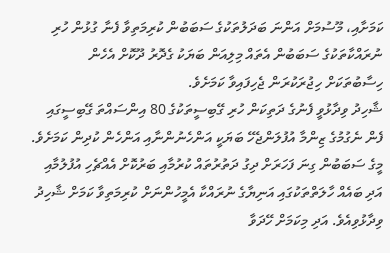ކަމަށާއި، މޫސުމަށް އަންނަ ބަދަލުތަކުގެ ސަބަބުން ކުރިމަތިވާ ފެނާ ގުޅުން ހުރި ނުރައްކާތަކުގެ ސަބަބުން އެތައް މިލިއަން ބަޔަކު ގެދޮރު ދޫކޮށް އެހެން ހިސާބުތަކަށް ހިޖުރަކުރަން ޖެހިފައިވާ ކަމަށެވެ.
ޝާހިދު ވިދާޅުވީ ފެނުގެ ދަތިކަން ހުރި ގޭބިސީތަކުގެ 80 އިންސައްތަ ގޭބިސީގައި ފެން ނެގުމުގެ ޒިންމާ އުފުލަންޖެހޭ ބަޔަކީ އަންހެނުންނާއި އަންހެން ކުދިން ކަމަށެވެ. މީގެ ސަބަބުން ގިނަ ފަހަރަށް ދިގު ދަތުރުތައް ކުރުމާއި ބަރުކޮށް އެއްޗެހި އުފުލުމާއި އަދި ބައެއް ހާލަތްތަކުގައި އަނިޔާގެ ނުރައްކާ އެމީހުންނަށް ކުރިމަތިވާ ކަމަށް ޝާހިދު ވިދާޅުވިއެވެ. އަދި މިކަމަށް ހޭދަވާ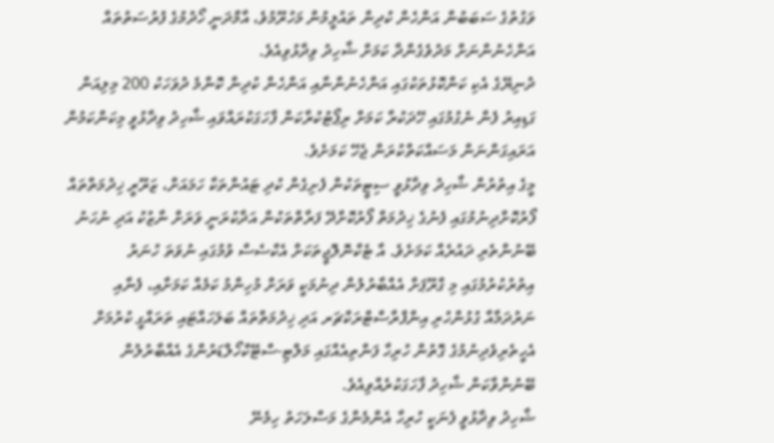ވަގުތުގެ ސަބަބުން އަންހެން ކުދިން ތައުލީމުން މަހުރޫމުވެ، އާމްދަނީ ހޯދުމުގެ ފުރުސަތުތައް އަންހެނުންނަށް މަދުވެގެންދާ ކަމަށް ޝާހިދު ވިދާޅުވިއެވެ.
ދުނިޔޭގެ އެކި ކަންކޮޅުތަކުގައި އަންހެނުންނާއި އަންހެން ކުދިން ކޮންމެ ދުވަހަކު 200 މިލިއަން ގަޑިއިރު ފެން ނެގުމުގައި ހޭދަކުރާ ކަމަށް ރިޕޯޓުކުރާކަން ފާހަގަކުރައްވައި ޝާހިދު ވިދާޅުވީ މިކަންކަމުން އަރައިގަންނަން މަސައްކަތްކުރަން ޖެހޭ ކަމަށެވެ.
މީގެ އިތުރުން ޝާހިދު ވިދާޅުވީ ސިޓީތަކުން ފެށިގެން ކުދި ޓައުންތަކާ ހަމައަށް، ޒަރޫރީ ޚިދުމަތްތައް ފޯރުކޮށްދިނުމުގައި ފެނުގެ ޚިދުމަތް ފޯރުކޮށްދޭ ފަރާތްތަކުން އަދާކުރަނީ ވަރަށް ނާޒުކު އަދި ނުހަނު ބޭނުންތެރި ދައުރެއް ކަމަށެވެ. އާ ޓެކްނޮލޮޖީތަކަށް އެކްސެސް ވުމުގައި ނުވަތަ ހުނަރު އިތުރުކުރުމުގައި މި ގްރޫޕަށް އެއްބާރުލުން ދިނުމަކީ ވަރަށް މުހިންމު ކަމެއް ކަމަށާއި، ފެނާއި ނަރުދަމާއާ ގުޅުންހުރި އިންފްރާސްޓްރަކްޗަރ އަދި ޚިދުމަތްތައް ބަލަހައްޓައި ތަރައްގީ ކުރުމަށް އެހީތެރިވެދިނުމުގެ ގޮތުން ހުރިހާ ފަންތިއެއްގައި މަލްޓި-ސްޓޭކްހޯލްޑަރުންގެ އެއްބާރުލުން ބޭނުންވާކަން ޝާހިދު ފާހަގަކުރެއްވިއެވެ.
ޝާހިދު ވިދާޅުވީ ފެނަކީ ހުރިހާ އެންމެންގެ މަސްލަހަތު ހިމެނޭ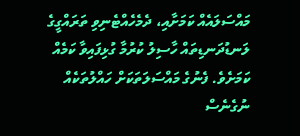މައްސަލައެއް ކަމަށާއި، ދެމެހެއްޓެނިވި ތަރައްގީގެ ލަނޑުދަނޑިތައް ހާސިލު ކުރުމާ ގުޅިފައިވާ ކަމެއް ކަމަށެވެ. ފެނުގެ މައްސަލަތަކަށް ހައްލުތަކެއް ނުގެނެސް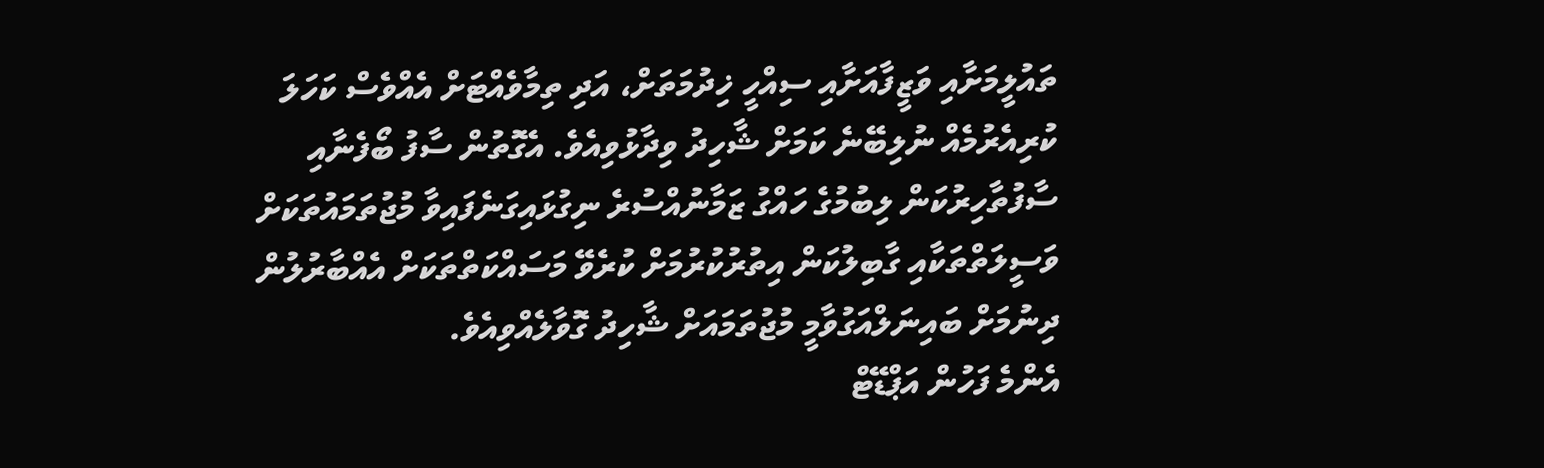ތައުލީމަށާއި ވަޒީފާއަށާއި ސިއްހީ ޚިދުމަތަށް، އަދި ތިމާވެއްޓަށް އެއްވެސް ކަހަލަ ކުރިއެރުމެއް ނުލިބޭނެ ކަމަށް ޝާހިދު ވިދާޅުވިއެވެ. އެގޮތުން ސާފު ބޯފެނާއި ސާފުތާހިރުކަން ލިބުމުގެ ހައްގު ޒަމާނުއްސުރެ ނިގުޅައިގަނެފައިވާ މުޖުތަމައުތަކަށް ވަސީލަތްތަކާއި ގާބިލުކަން އިތުރުކުރުމަށް ކުރެވޭ މަސައްކަތްތަކަށް އެއްބާރުލުން ދިނުމަށް ބައިނަލްއަގުވާމީ މުޖުތަމައަށް ޝާހިދު ގޮވާލެއްވިއެވެ.
އެންމެ ފަހުން އަޕްޑޭޓް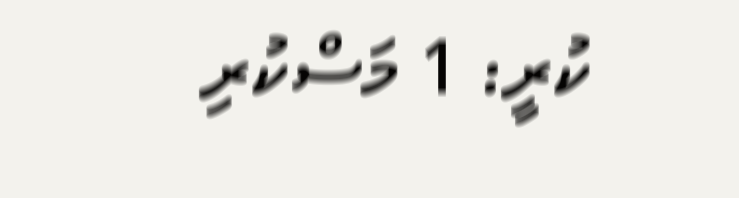ކުރީ: 1 މަސްކުރި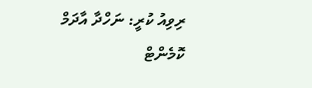ރިވިއު ކުރީ: ނަހްދާ އާދަމް
ކޮމެންޓް